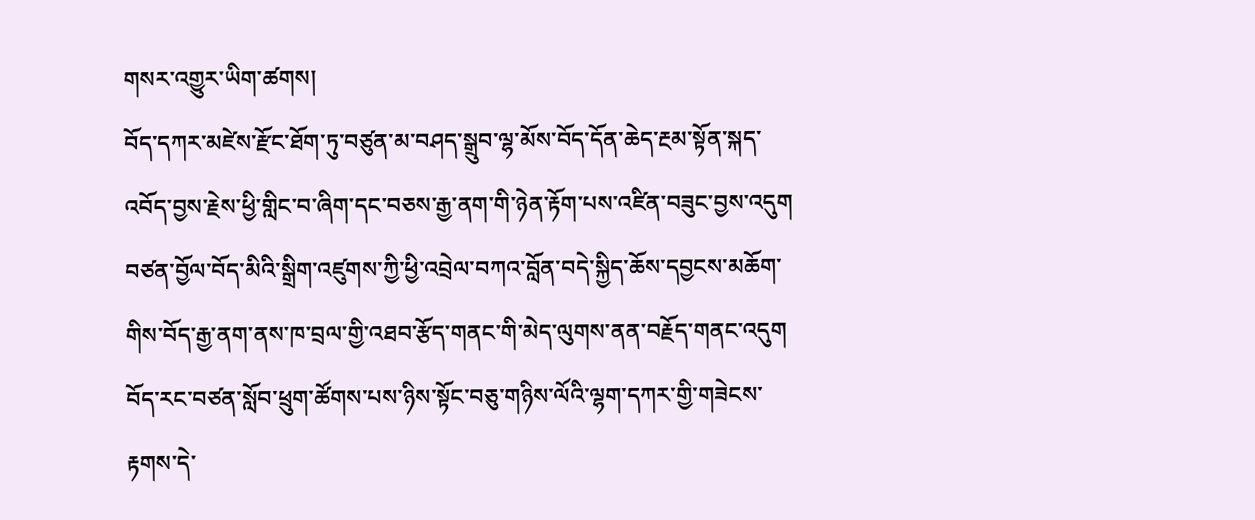གསར་འགྱུར་ཡིག་ཚགས།
བོད་དཀར་མཛེས་རྫོང་ཐོག་ཏུ་བཙུན་མ་བཤད་སྒྲུབ་ལྷ་མོས་བོད་དོན་ཆེད་རྔམ་སྟོན་སྐད་འབོད་བྱས་རྗེས་ཕྱི་གླིང་བ་ཞིག་དང་བཅས་རྒྱ་ནག་གི་ཉེན་རྟོག་པས་འཛིན་བཟུང་བྱས་འདུག
བཙན་བྱོལ་བོད་མིའི་སྒྲིག་འཛུགས་ཀྱི་ཕྱི་འབྲེལ་བཀའ་བློན་བདེ་སྐྱིད་ཆོས་དབྱངས་མཆོག་གིས་བོད་རྒྱ་ནག་ནས་ཁ་བྲལ་གྱི་འཐབ་རྩོད་གནང་གི་མེད་ལུགས་ནན་བརྗོད་གནང་འདུག
བོད་རང་བཙན་སློབ་ཕྲུག་ཚོགས་པས་ཉིས་སྟོང་བཅུ་གཉིས་ལོའི་ལྷག་དཀར་གྱི་གཟེངས་རྟགས་དེ་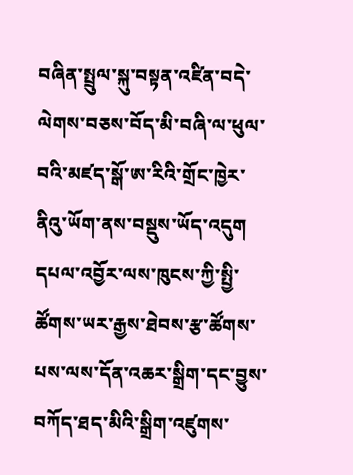བཞིན་སྤྲུལ་སྐུ་བསྟན་འཛིན་བདེ་ལེགས་བཅས་བོད་མི་བཞི་ལ་ཕུལ་བའི་མཛད་སྒོ་ཨ་རིའི་གྲོང་ཁྱེར་ནིའུ་ཡོག་ནས་བསྡུས་ཡོད་འདུག
དཔལ་འབྱོར་ལས་ཁུངས་ཀྱི་སྤྱི་ཚོགས་ཡར་རྒྱས་ཐེབས་རྩ་ཚོགས་པས་ལས་དོན་འཆར་སྒྲིག་དང་བྱུས་བཀོད་ཐད་མིའི་སྒྲིག་འཛུགས་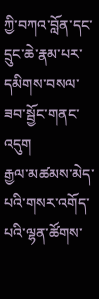ཀྱི་བཀའ་བློན་དང་དྲུང་ཆེ་རྣམ་པར་དམིགས་བསལ་ཟབ་སྦྱོང་གནང་འདུག
རྒྱལ་མཚམས་མེད་པའི་གསར་འགོད་པའི་ལྷན་ཚོགས་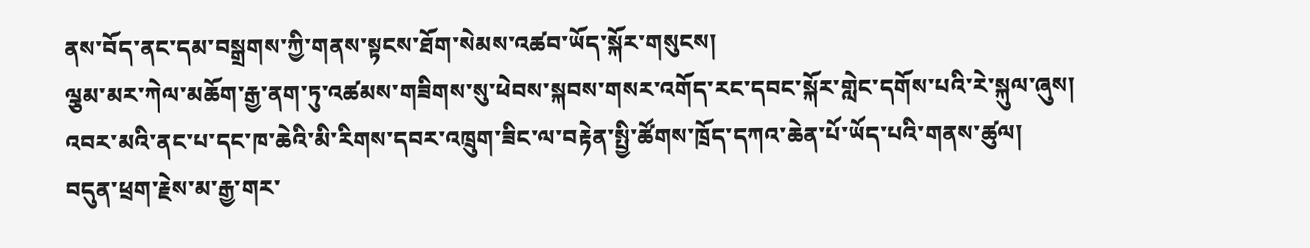ནས་བོད་ནང་དམ་བསྒྲགས་ཀྱི་གནས་སྟངས་ཐོག་སེམས་འཚབ་ཡོད་སྐོར་གསུངས།
ལྕམ་མར་ཀེལ་མཆོག་རྒྱ་ནག་ཏུ་འཚམས་གཟིགས་སུ་ཕེབས་སྐབས་གསར་འགོད་རང་དབང་སྐོར་གླེང་དགོས་པའི་རེ་སྐུལ་ཞུས།
འབར་མའི་ནང་པ་དང་ཁ་ཆེའི་མི་རིགས་དབར་འཁྲུག་ཟིང་ལ་བརྟེན་སྤྱི་ཚོགས་ཁྲོད་དཀའ་ཆེན་པོ་ཡོད་པའི་གནས་ཚུལ།
བདུན་ཕྲག་རྗེས་མ་རྒྱ་གར་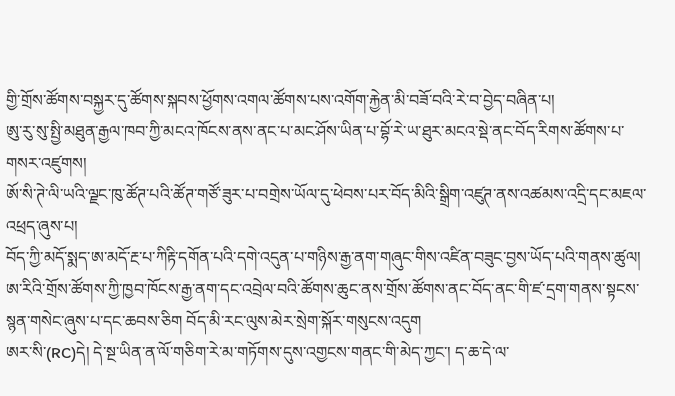གྱི་གྲོས་ཚོགས་བསྐྱར་དུ་ཚོགས་སྐབས་ཕྱོགས་འགལ་ཚོགས་པས་འགོག་རྐྱེན་མི་བཟོ་བའི་རེ་བ་བྱེད་བཞིན་པ།
ཨུ་རུ་སུ་སྤྱི་མཐུན་རྒྱལ་ཁབ་ཀྱི་མངའ་ཁོངས་ནས་ནང་པ་མང་ཤོས་ཡིན་པ་བྷོ་རེ་ཡ་ཐུར་མངའ་སྡེ་ནང་བོད་རིགས་ཚོགས་པ་གསར་འཛུགས།
ཨོ་སི་ཊེ་ལི་ཡའི་ལྗང་ཁུ་ཚོཊ་པའི་ཚོཊ་གཙོ་ཟུར་པ་བགྲེས་ཡོལ་དུ་ཕེབས་པར་བོད་མིའི་སྒྲིག་འཛུཊ་ནས་འཚམས་འདྲི་དང་མཇལ་འཕྲད་ཞུས་པ།
བོད་ཀྱི་མདོ་སྨད་ཨ་མདོ་རྔ་པ་ཀིརྟི་དགོན་པའི་དགེ་འདུན་པ་གཉིས་རྒྱ་ནག་གཞུང་གིས་འཛིན་བཟུང་བྱས་ཡོད་པའི་གནས་ཚུལ།
ཨ་རིའི་གྲོས་ཚོགས་ཀྱི་ཁྱབ་ཁོངས་རྒྱ་ནག་དང་འབྲེལ་བའི་ཚོགས་ཆུང་ནས་གྲོས་ཚོགས་ནང་བོད་ནང་གི་ཛ་དྲག་གནས་སྟངས་སྙན་གསེང་ཞུས་པ་དང་ཆབས་ཅིག བོད་མི་རང་ལུས་མེར་སྲེག་སྐོར་གསུངས་འདུག
ཨར་སི་(RC)དེ། དེ་སྔ་ཡིན་ན་ལོ་གཅིག་རེ་མ་གཏོགས་དུས་འགྱངས་གནང་གི་མེད་ཀྱང་། ད་ཆ་དེ་ལ་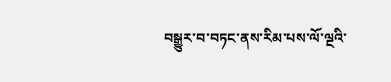བསྒྱུར་བ་བཏང་ནས་རིམ་པས་ལོ་ལྔའི་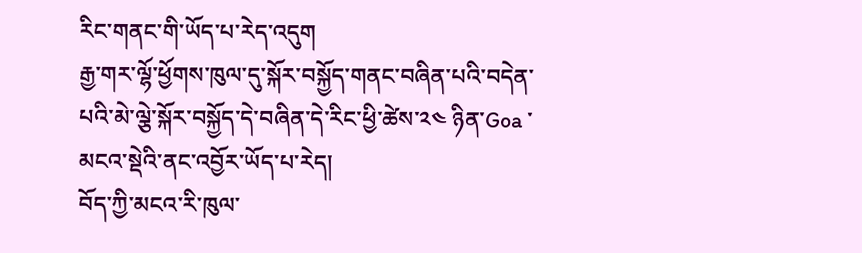རིང་གནང་གི་ཡོད་པ་རེད་འདུག
རྒྱ་གར་ལྷོ་ཕྱོགས་ཁུལ་དུ་སྐོར་བསྐྱོད་གནང་བཞིན་པའི་བདེན་པའི་མེ་ལྕེ་སྐོར་བསྐྱོད་དེ་བཞིན་དེ་རིང་ཕྱི་ཚེས་༢༤ ཉིན་Goa ་མངའ་སྡེའི་ནང་འབྱོར་ཡོད་པ་རེད།
བོད་ཀྱི་མངའ་རི་ཁུལ་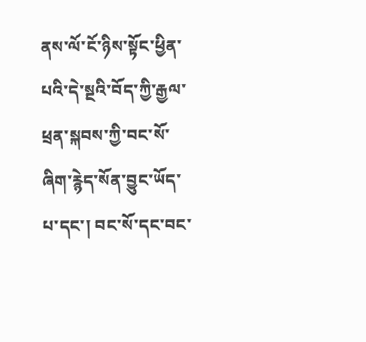ནས་ལོ་ངོ་ཉིས་སྟོང་ཕྱིན་པའི་དེ་སྔའི་བོད་ཀྱི་རྒྱལ་ཕྲན་སྐབས་ཀྱི་བང་སོ་ཞིག་རྙེད་སོན་བྱུང་ཡོད་པ་དང་། བང་སོ་དང་བང་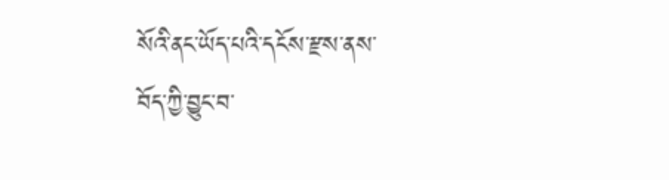སོའི་ནང་ཡོད་པའི་དངོས་རྫས་ནས་བོད་ཀྱི་བྱུང་བ་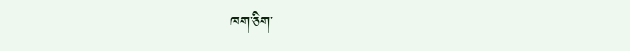ཁག་ཅིག་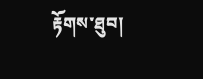རྟོགས་ཐུབ།